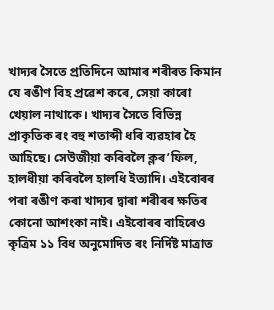খাদ্যৰ সৈতে প্ৰতিদিনে আমাৰ শৰীৰত কিমান যে ৰঙীণ বিহ প্ৰৱেশ কৰে, সেয়া কাৰো খেয়াল নাথাকে। খাদ্যৰ সৈতে বিভিন্ন প্ৰাকৃতিক ৰং বহু শতাব্দী ধৰি ব্যৱহাৰ হৈ আহিছে। সেউজীয়া কৰিবলৈ ক্লৰ’ফিল, হালধীয়া কৰিবলৈ হালধি ইত্যাদি। এইবোৰৰ পৰা ৰঙীণ কৰা খাদ্যৰ দ্বাৰা শৰীৰৰ ক্ষতিৰ কোনো আশংকা নাই। এইবোৰৰ বাহিৰেও কৃত্ৰিম ১১ বিধ অনুমোদিত ৰং নিৰ্দিষ্ট মাত্ৰাত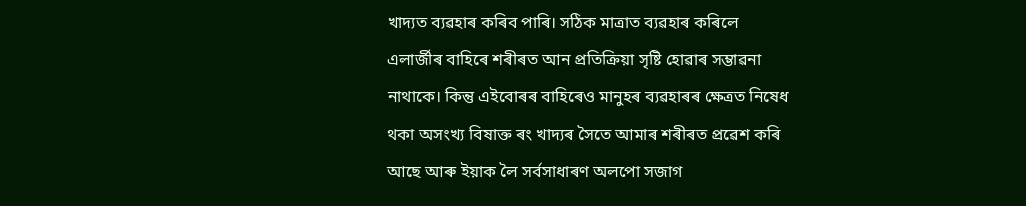খাদ্যত ব্যৱহাৰ কৰিব পাৰি। সঠিক মাত্ৰাত ব্যৱহাৰ কৰিলে এলাৰ্জীৰ বাহিৰে শৰীৰত আন প্ৰতিক্ৰিয়া সৃষ্টি হোৱাৰ সম্ভাৱনা নাথাকে। কিন্তু এইবোৰৰ বাহিৰেও মানুহৰ ব্যৱহাৰৰ ক্ষেত্ৰত নিষেধ থকা অসংখ্য বিষাক্ত ৰং খাদ্যৰ সৈতে আমাৰ শৰীৰত প্ৰৱেশ কৰি আছে আৰু ইয়াক লৈ সৰ্বসাধাৰণ অলপো সজাগ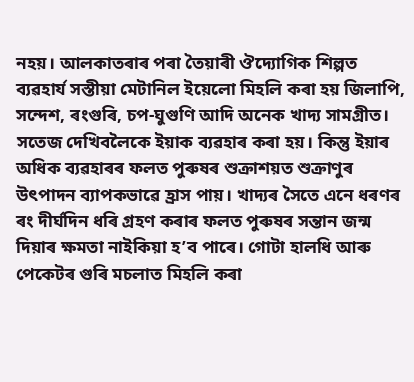নহয়। আলকাতৰাৰ পৰা তৈয়াৰী ঔদ্যোগিক শিল্পত ব্যৱহাৰ্য সস্তীয়া মেটানিল ইয়েলো মিহলি কৰা হয় জিলাপি, সন্দেশ, ৰংগুৰি, চপ-ঘুগুণি আদি অনেক খাদ্য সামগ্ৰীত। সতেজ দেখিবলৈকে ইয়াক ব্যৱহাৰ কৰা হয়। কিন্তু ইয়াৰ অধিক ব্যৱহাৰৰ ফলত পুৰুষৰ শুক্ৰাশয়ত শুক্ৰাণুৰ উৎপাদন ব্যাপকভাৱে হ্ৰাস পায়। খাদ্যৰ সৈতে এনে ধৰণৰ ৰং দীৰ্ঘদিন ধৰি গ্ৰহণ কৰাৰ ফলত পুৰুষৰ সন্তান জন্ম দিয়াৰ ক্ষমতা নাইকিয়া হ’ব পাৰে। গোটা হালধি আৰু পেকেটৰ গুৰি মচলাত মিহলি কৰা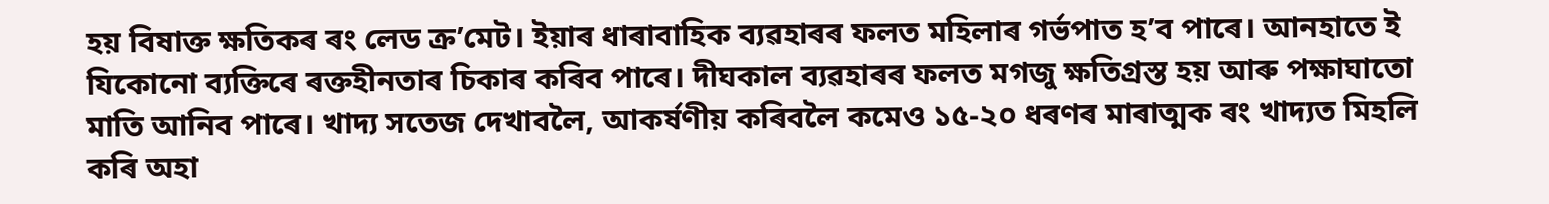হয় বিষাক্ত ক্ষতিকৰ ৰং লেড ক্ৰ’মেট। ইয়াৰ ধাৰাবাহিক ব্যৱহাৰৰ ফলত মহিলাৰ গৰ্ভপাত হ’ব পাৰে। আনহাতে ই যিকোনো ব্যক্তিৰে ৰক্তহীনতাৰ চিকাৰ কৰিব পাৰে। দীঘকাল ব্যৱহাৰৰ ফলত মগজু ক্ষতিগ্ৰস্ত হয় আৰু পক্ষাঘাতো মাতি আনিব পাৰে। খাদ্য সতেজ দেখাবলৈ, আকৰ্ষণীয় কৰিবলৈ কমেও ১৫-২০ ধৰণৰ মাৰাত্মক ৰং খাদ্যত মিহলি কৰি অহা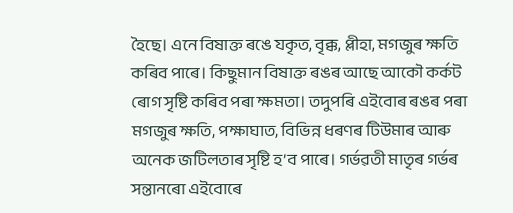হৈছে। এনে বিষাক্ত ৰঙে যকৃত, বৃক্ক, প্লীহা, মগজুৰ ক্ষতি কৰিব পাৰে। কিছুমান বিষাক্ত ৰঙৰ আছে আকৌ কৰ্কট ৰোগ সৃষ্টি কৰিব পৰা ক্ষমতা। তদুপৰি এইবোৰ ৰঙৰ পৰা মগজুৰ ক্ষতি, পক্ষাঘাত, বিভিন্ন ধৰণৰ টিউমাৰ আৰু অনেক জটিলতাৰ সৃষ্টি হ’ব পাৰে। গৰ্ভৱতী মাতৃৰ গৰ্ভৰ সন্তানৰো এইবোৰে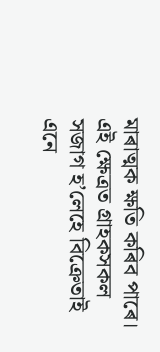মাৰাত্মক ক্ষতি কৰিব পাৰে। এই ক্ষেত্ৰত গ্ৰাহকসকল সজাগ হ’লেহে বিক্ৰেতাই এনে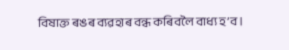বিষাক্ত ৰঙৰ ব্যৱহাৰ বন্ধ কৰিবলৈ বাধ্য হ’ব।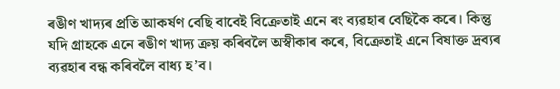ৰঙীণ খাদ্যৰ প্ৰতি আকৰ্ষণ বেছি বাবেই বিক্ৰেতাই এনে ৰং ব্যৱহাৰ বেছিকৈ কৰে। কিন্তু যদি গ্ৰাহকে এনে ৰঙীণ খাদ্য ক্ৰয় কৰিবলৈ অস্বীকাৰ কৰে, বিক্ৰেতাই এনে বিষাক্ত দ্ৰব্যৰ ব্যৱহাৰ বন্ধ কৰিবলৈ বাধ্য হ’ব।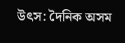উৎস: দৈনিক অসম